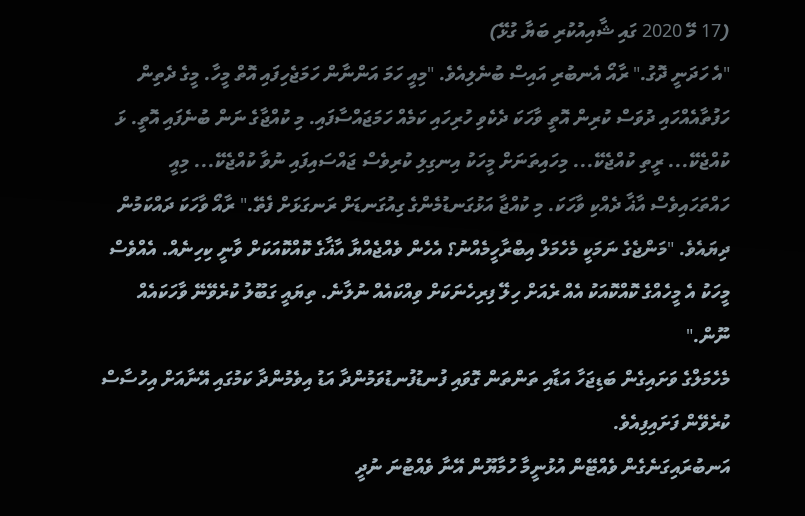(17 މޭ 2020 ގައި ޝާއިއުކުރި ބަޔާ ގުޅޭ)
"އެ ހަދަނީ ދޮގު." ރާއޯ އެނބުރި އައިސް ބުނެލިއެވެ. "މިއީ ހަމަ އަންނާން ހަމަޖެހިފައި އޮތް މީހާ. މީގެ ދެތިން ހަފުތާއެއްހައި ދުވަސް ކުރިން އޮތީ ވާހަކަ ދެކެވި ހުރިހައި ކަމެއް ހަމަޖައްސާފައި. މި ކުއްޖާގެ ނަން ބުނެފައި އޮތީ. ޅަ ކުއްޖެކޭ... ރީތި ކުއްޖެކޭ... މިހައިތަނަށް މީހަކު އިނގިލި ކުރިވެސް ޖައްސައިފައި ނުވާ ކުއްޖެކޭ... މިއީ ހައްތަހައިވެސް އާޣާ ދެއްކި ވާހަކަ. މި ކުއްޖާ އަޅުގަނޑުމެންގެ ގިއުގަނޑަށް ރަނގަޅަށް ފެތޭ." ރާއޯ ވާހަކަ ދައްކަމުން ދިޔައެވެ. "މަންޖެގެ ނަމަކީ މެހެމަލް އިބްރާހީމެއްނު؟ އެހެން ވެއްޖެއްޔާ އާޣާގެ ކޮއްކޮއަކަށް ވާނީ ކިހިނެއް. އެއްވެސް މީހަކު އެ މީހެއްގެ ކޮއްކޮއަކު އެއް ރެއަށް ހިލޭ ފިރިހެނަކަށް ވިއްކައެއް ނުލާނެ. ތިޔައީ ގަބޫލު ކުރެވޭނޭ ވާހަކައެއް ނޫން."
މެހެމަލްގެ ވަށައިގެން ބަޑިޖަހާ އަޑާއި ތަންތަން ގޮވައި ފުނޑުފުނޑުވަމުންދާ އަޑު އިވެމުންދާ ކަމުގައި އޭނާއަށް އިހުސާސް ކުރެވޭން ފަށައިފިއެވެ.
އަނބުރައިގަނެގެން ވެއްޓޭން އުޅުނީމާ ހުމާޔޫން އޭނާ ވެއްޓުނަ ނުދީ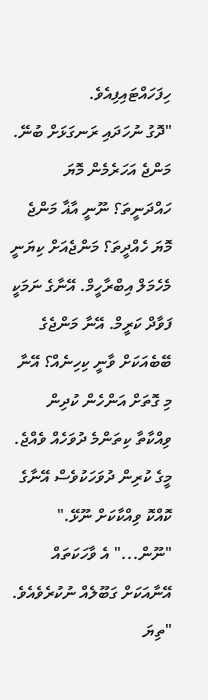ހިފަހައްޓައިފިއެވެ.
"ދޮގު ނުހަދައި ރަނގަޅަށް ބުނޭ. މަންޖެ އަހަރެމެން މޮޔަ ހައްދަނީތަ؟ ނޫނީ އާޣާ މަންޖެ މޮޔަ ހެއްދީތަ؟ މަންޖެއަށް ކިޔަނީ މެހެމަލް އިބްރާހީމް. އޭނާގެ ނަމަކީ ފަވާދް ކަރީމް. އޭނާ މަންޖެގެ ބޭބެއަކަށް ވާނީ ކިހިނެއް؟ އޭނާ މި ގޮތަށް އަންހެން ކުދިން ވިއްކާތާ ކިތަންމެ ދުވަހެއް ވެއްޖެ. މީގެ ކުރިން ދުވަހަކުވެސް އޭނާގެ ކޮއްކޮ ވިއްކާކަށް ނޫޅޭ."
"ނޫން..." އެ ވާހަކަތައް އޭނާއަކަށް ގަބޫލެއް ނުކުރެވެއެވެ. "ތިޔަ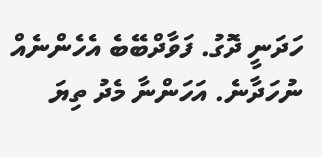ހަދަނީ ދޮގު. ފަވާދްބޭބެ އެހެންނެއް ނުހަދާނެ. އަހަންނާ މެދު ތިޔަ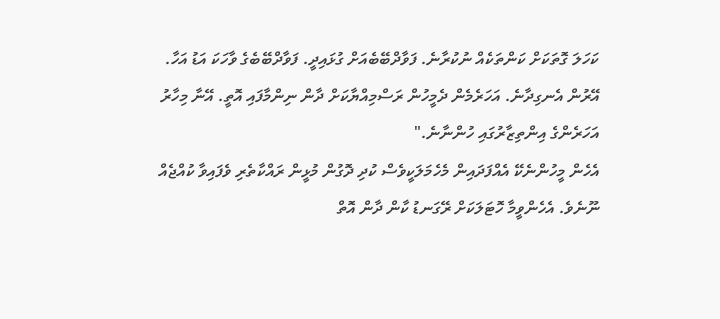ކަހަލަ ގޮތަކަށް ކަންތަކެއް ނުކުރާނެ. ފަވާދްބޭބެއަށް ގުޅައިދީ. ފަވާދްބޭބެގެ ވާހަކަ އަޑު އަހާ. އޭރުން އެނގިދާނެ. އަހަރެމެން ދެމީހުން ރަސްމިއްޔާކަށް ދާން ނިންމާފައި އޮތީ. އޭނާ މިހާރު އަހަރެންގެ އިންތިޒާރުގައި ހުންނާނެ."
އެހެން މީހުންނެކޭ އެއްފަދައިން މެހެމަލަކީވެސް ކުދި ދޮގުން މުޅީން ރައްކާތެރި ވެފައިވާ ކުއްޖެއް ނޫނެވެ. އެހެންވީމާ ހޮޓަލަކަށް ރޭގަނޑު ކާން ދާން އޮތް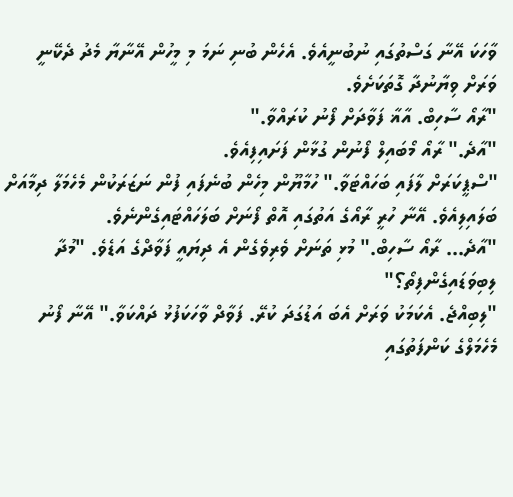ވާހަކަ އޭނާ ގަސްތުގައި ނުބުނީއެވެ. އެހެން ބުނި ނަމަ މި މީހުން އޭނާޔާ މެދު ދެކޭނީ ވަރަށް ވިޔާނުދާ ގޮތަކަށެވެ.
"ރާއޯ ސާހިބް. އާޣާ ފަވާދަށް ފޯނު ކުރައްވާ."
"އާދެ." ރާއޯ މޯބައިލް ފޯނުން ގުޅާން ފަށައިފިއެވެ.
"ސްޕީކަރަށް ލާފައި ބަހައްޓަވާ." ހުމާޔޫން މިހެން ބުނެފައި ފުން ނަޒަރަކުން މެހެމަލާ ދިމާއަށް ބަލައިލިއެވެ. އޭނާ ހުރީ ރާއޯގެ އަތުގައި އޮތް ފޯނަށް ބަލަހައްޓައިގެންނެވެ.
"އާދެ... ރާއޯ ސާހިބް." މުޅި ތަނަށް ވެރިވެގެން އެ ދިޔައީ ފަވާދްގެ އަޑެވެ. "މުދާ ލިބިވަޑައިގެންފިތޯ؟"
"ލިބިއްޖެ. އެކަމަކު ވަރަށް އެބަ އަޑުގަދަ ކުރޭ. ފަވާދް ވާހަކަފުޅު ދައްކަވާ." އޭނާ ފޯނު މެހެމަލްގެ ކަންފަތުގައި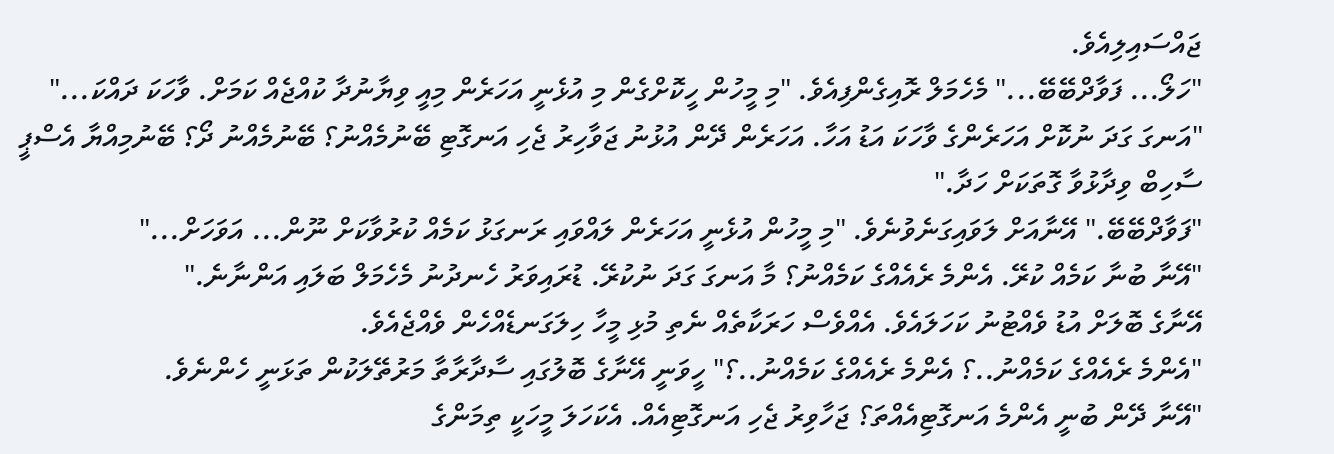ޖައްސައިލިއެވެ.
"ހަލޯ... ފަވާދްބޭބޭ..." މެހެމަލް ރޮއިގެންފިއެވެ. "މި މީހުން ހީކޮށްގެން މި އުޅެނީ އަހަރެން މިއީ ވިޔާނުދާ ކުއްޖެއް ކަމަށް. ވާހަކަ ދައްކަ..."
"އަނގަ ގަދަ ނުކޮށް އަހަރެންގެ ވާހަކަ އަޑު އަހާ. އަހަރެން ދޭން އުޅުނު ޖަވާހިރު ޖެހި އަނގޮޓި ބޭނުމެއްނު؟ ބޭނުމެއްނު ދޯ؟ ބޭނުމިއްޔާ އެސްޕީ ސާހިބް ވިދާޅުވާ ގޮތަކަށް ހަދާ."
"ފަވާދްބޭބޭ." އޭނާއަށް ލަވައިގަނެވުނެވެ. "މި މީހުން އުޅެނީ އަހަރެން ލައްވައި ރަނގަޅު ކަމެއް ކުރުވާކަށް ނޫން... އަވަހަށް..."
"އޭނާ ބުނާ ކަމެއް ކުރޭ. އެންމެ ރެއެއްގެ ކަމެއްނު؟ މާ އަނގަ ގަދަ ނުކުރޭ. ޑުރައިވަރު ހެނދުނު މެހެމަލް ބަލައި އަންނާނެ."
އޭނާގެ ބޮލަށް އުޑު ވެއްޓުނު ކަހަލައެވެ. އެއްވެސް ހަރަކާތެއް ނެތި މުޅި މީހާ ހިލަގަނޑެއްހެން ވެއްޖެއެވެ.
"އެންމެ ރެއެއްގެ ކަމެއްނު..؟ އެންމެ ރެއެއްގެ ކަމެއްނު..؟" ހީވަނީ އޭނާގެ ބޮލުގައި ސާދާރާތާ މަރުތޭލަކުން ތަޅަނީ ހެންނެވެ.
"އޭނާ ދޭން ބުނީ އެންމެ އަނގޮޓިއެއްތަ؟ ޖަހާވިރު ޖެހި އަނގޮޓިއެއް. އެކަހަލަ މީހަކީ ތިމަންގެ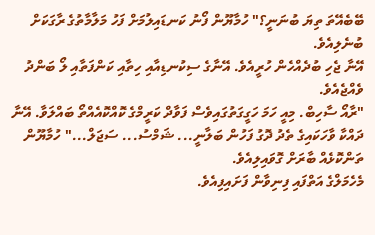ބޭބެއޭތަ ތިޔަ ބުނަނީ؟" ހުމާޔޫން ފޯނު ކަނޑައިލުމަށް ފަހު މަލާމާތުގެ ރާގަކަށް ބުނެލިއެވެ.
އޭނާ ޖެހި ބުދެއްހެން ހުރީއެވެ. އޭނާގެ ސިކުނޑިއާއި ހިތާއި ކަންފަތާއި ލޯ ބަންދު ވެއްޖެއެވެ.
"ރާއޯ ސާހިބް. މިއީ ހަމަ ހަގީގަތުގައިވެސް ފަވާދް ކަރީމްގެ ކޮއްކޮއެއްތޯ ބައްލަވާ. އޭނާ ދައްކާ ވާހަކައިގެ ތެދު ދޮގު ފަހުން ބަލާނީ... ޝަމްސު... ސަޖަލް..." ހުމާޔޫން ތަންކޮޅެއް ބާރަށް ގޮވައިލިއެވެ.
މެހެމަލްގެ އަތްފައި ފިނިވާން ފަށައިފިއެވެ.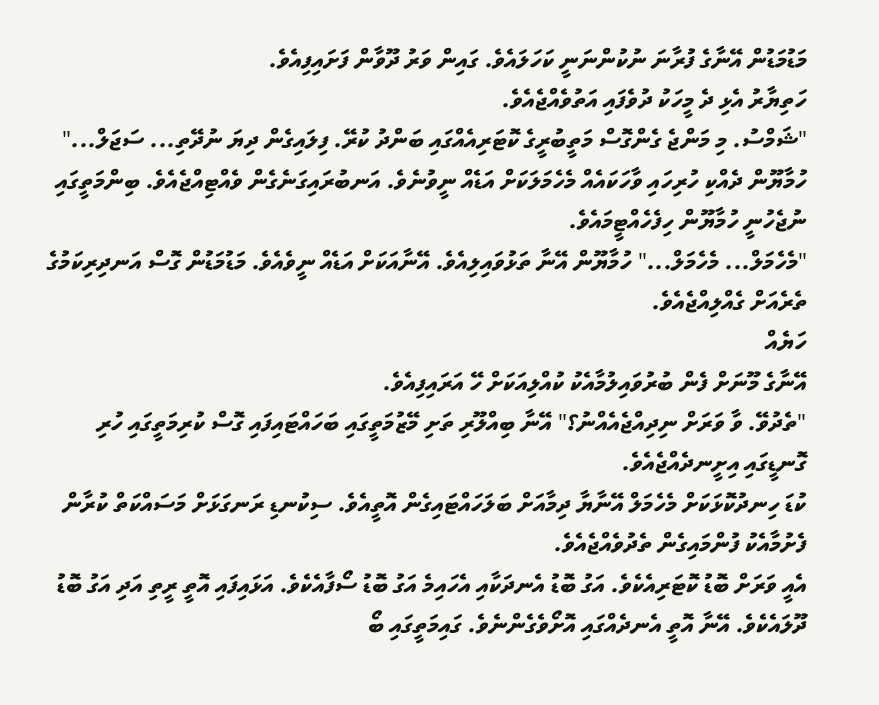މަޑުމަޑުން އޭނާގެ ފުރާނަ ނުކުންނަނީ ކަހަލައެވެ. ގައިން ވަރު ދޫވާން ފަށައިފިއެވެ.
ހަތިޔާރު އެޅި ދެ މީހަކު ދުވެފައި އަތުވެއްޖެއެވެ.
"ޝަމްސު. މި މަންޖެ ގެންގޮސް މަތީބުރީގެ ކޮޓަރިއެއްގައި ބަންދު ކުރޭ. ފިލައިގެން ދިޔަ ނުދޭތި... ސަޖަލް..." ހުމާޔޫން ދެއްކި ހުރިހައި ވާހަކައެއް މެހެމަލަކަށް އަޑެއް ނީވުނެވެ. އަނބުރައިގަނެގެން ވެއްޓިއްޖެއެވެ. ބިންމަތީގައި ނުޖެހުނީ ހުމާޔޫން ހިފެހެއްޓީމައެވެ.
"މެހެމަލް... މެހެމަލް..." ހުމާޔޫން އޭނާ ތަޅުވައިލިއެވެ. އޭނާއަކަށް އަޑެއް ނީވެއެވެ. މަޑުމަޑުން ގޮސް އަނދިރިކަމުގެ ތެރެއަށް ގެއްލިއްޖެއެވެ.
ހަޔެއް
އޭނާގެ މޫނަށް ފެން ބުރުވައިލުމާއެކު ކުއްލިއަކަށް ހޭ އަރައިފިއެވެ.
"ތެދުވޭ. ވާ ވަރަށް ނިދިއްޖެއެއްނު؟" އޭނާ ބިއްލޫރި ތަށި މޭޒުމަތީގައި ބަހައްޓައިފައި ގޮސް ކުރިމަތީގައި ހުރި ގޮނޑީގައި އިށީނދެއްޖެއެވެ.
ކުޑަ ހިނދުކޮޅަކަށް މެހެމަލް އޭނާޔާ ދިމާއަށް ބަލަހައްޓައިގެން އޮތީއެވެ. ސިކުނޑި ރަނގަޅަށް މަސައްކަތް ކުރާން ފެށުމާއެކު ފުންމައިގެން ތެދުވެއްޖެއެވެ.
އެއީ ވަރަށް ބޮޑު ކޮޓަރިއެކެވެ. އަގު ބޮޑު އެނދަކާއި އެހައިމެ އަގު ބޮޑު ސޯފާއެކެވެ. އަޅައިފައި އޮތީ ރީތި އަދި އަގު ބޮޑު ދޫލައެކެވެ. އޭނާ އޮތީ އެނދެއްގައި އޮށޯވެގެންނެވެ. ގައިމަތީގައި ބޯ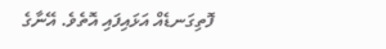ފޮތިގަނޑެއް އަޅައިފައި އޮތެވެ. އޭނާގެ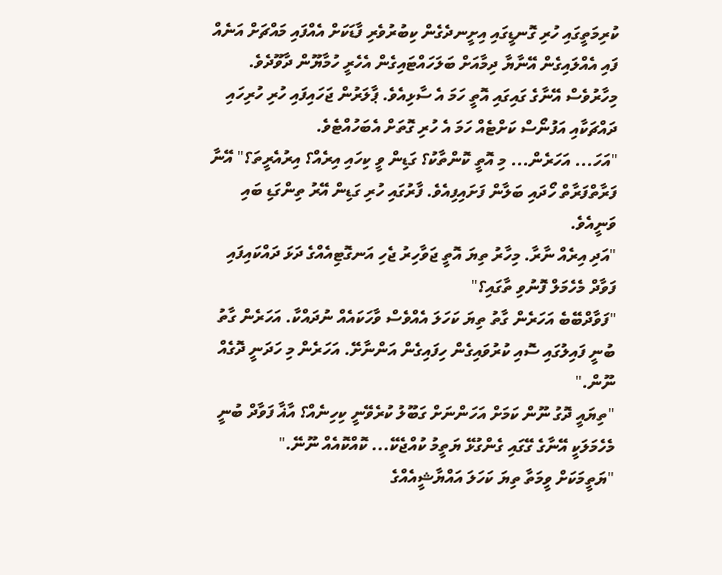ކުރިމަތީގައި ހުރި ގޮނޑީގައި އިށީނދެގެން ކިބުރުވެރި ފާޑަކަށް އެއްފައި މައްޗަށް އަނެއް ފައި އެއްލައިގެން އޭނާޔާ ދިމާއަށް ބަލަހައްޓައިގެން އެހެރީ ހުމާޔޫން ދާވޫދެވެ.
މިހާރުވެސް އޭނާގެ ގައިގައި އޮތީ ހަމަ އެ ސާޅިއެވެ. ޕާލަރުން ޖަހައިފައި ހުރި ހުރިހައި ދައްޗަކާއި އަފުނޯސް ކަށްޓެއް ހަމަ އެ ހުރި ގޮތަށް އެބަހުއްޓެވެ.
"އަހަ... އަހަރެން... މި އޮތީ ކޮންތާކު؟ ގަޑިން ވީ ކިހައި އިރެއް؟ އިރުއެރީތަ؟" އޭނާ ފަރާތްފަރާތް ހޯދައި ބަލާން ފަށައިފިއެވެ. ފާރުގައި ހުރި ގަޑިން އޭރު ތިންގަޑި ބައި ވަނީއެވެ.
"އަދި އިރެއް ނާރާ. މިހާރު ތިޔަ އޮތީ ޖަވާހިރު ޖެހި އަނގޮޓިއެއްގެ ދަޅަ ދައްކައިފައި ފަވާދް މެހެމަލް ފޮނުވި ތާގައި؟"
"ފަވާދްބޭބެ އަހަރެން ގާތު ތިޔަ ކަހަލަ އެއްވެސް ވާހަކައެއް ނުދައްކާ. އަހަރެން ގާތު ބުނީ ފައިލުގައި ސޮއި ކުރުވައިގެން ހިފައިގެން އަންނާށޭ. އަހަރެން މި ހަދަނީ ދޮގެއް ނޫން."
"ތިޔައީ ދޮގު ނޫން ކަމަށް އަހަންނަށް ގަބޫލު ކުރެވޭނީ ކިހިނެއް؟ އާޣާ ފަވާދް ބުނީ މެހެމަލަކީ އޭނާގެ ގޭގައި ގެންގުޅޭ ޔަތީމު ކުއްޖެކޭ... ކޮއްކޮއެއް ނޫނޭ."
"ޔަތީމަކަށް ވީމަތާ ތިޔަ ކަހަލަ އައްޔާޝީއެއްގެ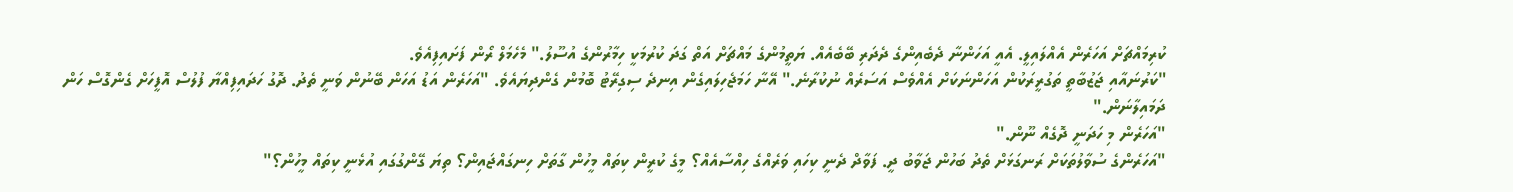ކުރިމައްޗަށް އަހަރެން އެއްލައިލީ. އެއީ އަހަންނާ ދެބެއިންގެ ދެދަރި ބޭބެއެއް. ޔަތީމުންގެ މައްޗަށް އަތް ގަދަ ކުރުމަކީ ހިމާރުންގެ އުސޫލު." މެހެމަލް ރޯން ފަށައިފިއެވެ.
"ކަރުނައާއި ޖަޒުބާތީ ތަގުރީރަކުން އަހަންނަކަށް އެއްވެސް އަސަރެއް ނުކުރާނެ." އޭނާ ހަމަޖެހިލައިގެން އިނދެ ސިގިރޭޓު ބޮމުން ގެންދިޔައެވެ. "އަހަރެން އަޑު އަހަން ބޭނުން ވަނީ ތެދު. ދޮގު ހަދައިފިއްޔާ ފުލުސް އޮފީހަށް ގެންގޮސް ހަން ދަމައިލާނަން."
"އަހަރެން މި ހަދަނީ ދޮގެއް ނޫން."
"އަހަރެންގެ ސުވާލުތަކަށް ރަނގަޅަށް ތެދު ބަހުން ޖަވާބު ދީ. ފަވާދް ދެނީ ކިހައި ވަރެއްގެ ހިއްސާއެއް؟ މީގެ ކުރީން ކިތައް މީހުން ގާތަށް ހިނގައްޖައިން؟ ތިޔަ ގޭންގުގައި އުޅެނީ ކިތައް މީހުން؟"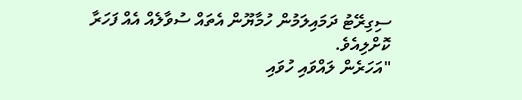ސިގިރޭޓު ދަމައިލަމުން ހުމާޔޫން އެތައް ސުވާލެއް އެއް ފަހަރާ ކޮށްލިއެވެ.
"އަހަރެން ލައްވައި ހުވައި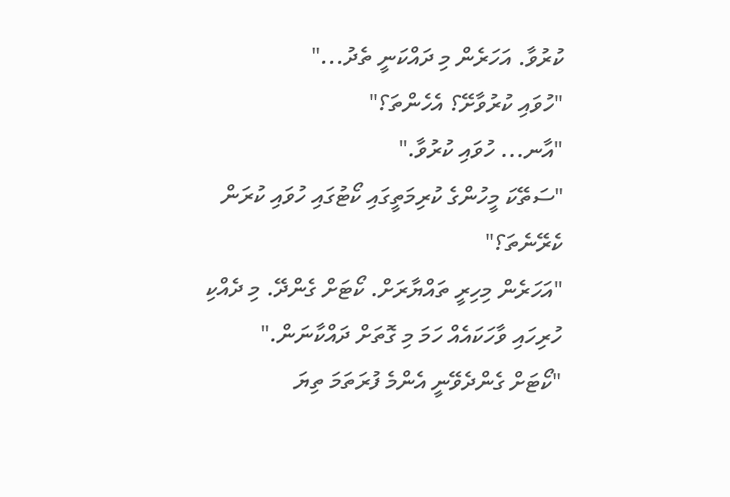ކުރުވާ. އަހަރެން މި ދައްކަނީ ތެދު..."
"ހުވައި ކުރުވާށޭ؟ އެހެންތަ؟"
"އާނ... ހުވައި ކުރުވާ."
"ސަތޭކަ މީހުންގެ ކުރިމަތީގައި ކޯޓުގައި ހުވައި ކުރަން ކެރޭނެތަ؟"
"އަހަރެން މިހިރީ ތައްޔާރަށް. ކޯޓަށް ގެންދޭ. މި ދެއްކި ހުރިހައި ވާހަކައެއް ހަމަ މި ގޮތަށް ދައްކާނަން."
"ކޯޓަށް ގެންދެވޭނީ އެންމެ ފުރަތަމަ ތިޔަ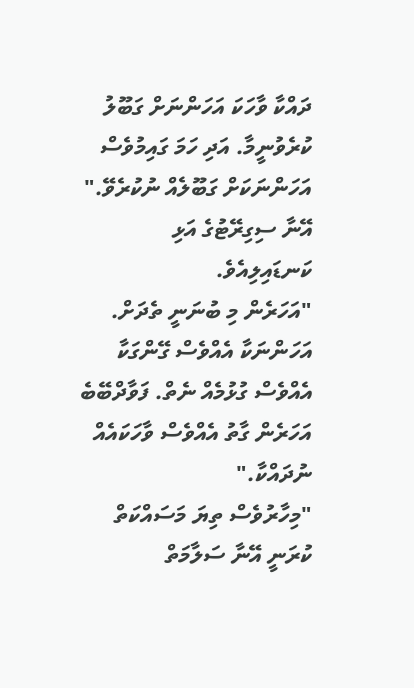ދައްކާ ވާހަކަ އަހަންނަށް ގަބޫލު ކުރެވުނީމާ. އަދި ހަމަ ގައިމުވެސް އަހަންނަކަށް ގަބޫލެއް ނުކުރެވޭ." އޭނާ ސިގިރޭޓުގެ އަޅި ކަނޑައިލިއެވެ.
"އަހަރެން މި ބުނަނީ ތެދަށް. އަހަންނަކާ އެއްވެސް ގޭންގަކާ އެއްވެސް ގުޅުމެއް ނެތް. ފަވާދްބޭބެ އަހަރެން ގާތު އެއްވެސް ވާހަކައެއް ނުދައްކާ."
"މިހާރުވެސް ތިޔަ މަސައްކަތް ކުރަނީ އޭނާ ސަލާމަތް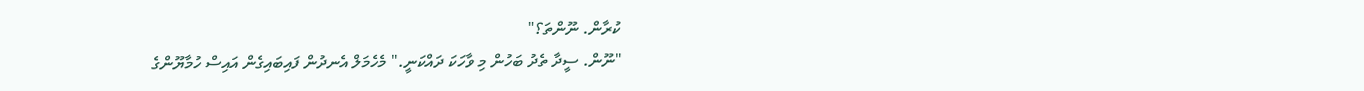ކުރާން. ނޫންތަ؟"
"ނޫން. ސީދާ ތެދު ބަހުން މި ވާހަކަ ދައްކަނީ." މެހެމަލް އެނދުން ފައިބައިގެން އައިސް ހުމާޔޫންގެ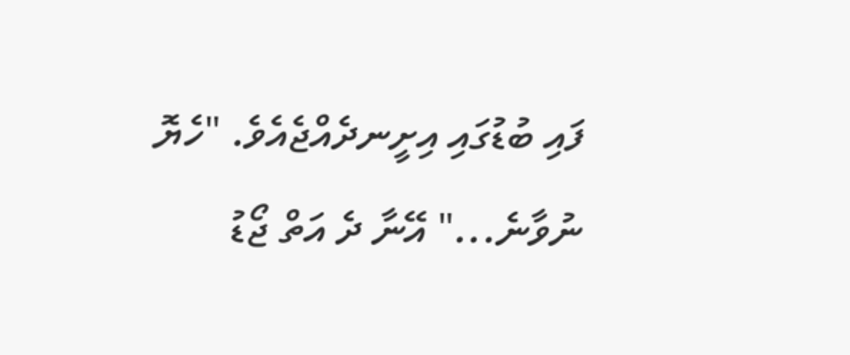ފައި ބުޑުގައި އިށީނދެއްޖެއެވެ. "ހެޔޮ ނުވާނެ..." އޭނާ ދެ އަތް ޖޯޑު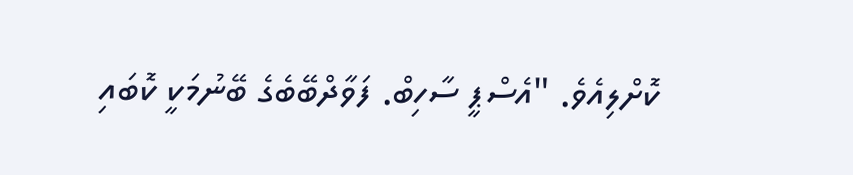ކޮށްލިއެވެ. "އެސްޕީ ސާހިބް. ފަވާދްބޭބެގެ ބޭނުމަކީ ކޮބައި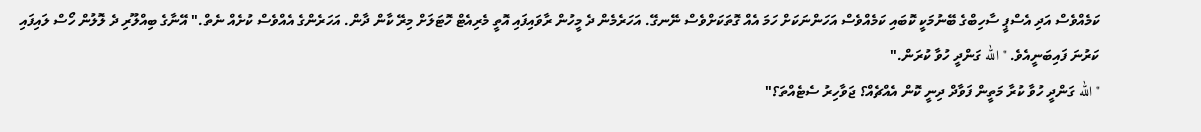ކަމެއްވެސް އަދި އެސްޕީ ސާހިބްގެ ބޭނުމަކީ ކޮބައި ކަމެއްވެސް އަހަންނަކަށް ހަމަ އެއް ގޮތަކަށްވެސް ނޭނގޭ. އަހަރެމެން ދެ މީހުން ރާވައިފައި އޮތީ މެރިއެޓް ހޮޓަލަށް މިރޭ ކާން ދާން. އަހަރެންގެ އެއްވެސް ކުށެއް ނެތް." އޭނާގެ ބިއްލޫރި ދެ ލޮލުން ހޯސް ލައިފައި ކަރުނަ ފައިބަނީއެވެ. "الله ގަންދީ ހުވާ ކުރަން."
"الله ގަންދީ ހުވާ ކުރާ މަތީން ފަވާދް ދިނީ ކޮން އެއްޗެއް؟ ޖަވާހިރު ސެޓެއްތަ؟"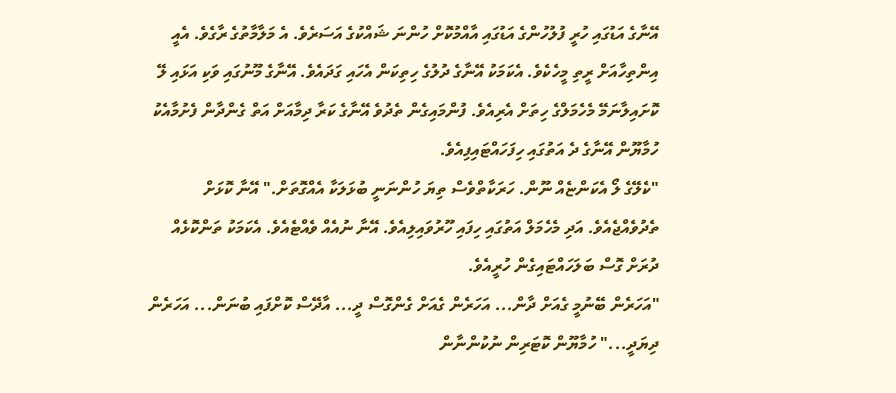އޭނާގެ އަޑުގައި ހުރީ ފުލުހުންގެ އަޑުގައި އާއްމުކޮށް ހުންނަ ޝައްކުގެ އަސަރެވެ. އެ މަލާމާތުގެ ރާގެވެ. އެއީ އިންތިހާއަށް ރީތި މީހެކެވެ. އެކަމަކު އޭނާގެ ދުލުގެ ހިތިކަން އެހައި ގަދައެވެ. އޭނާގެ މޫނުގައި ވަކި އަޅައި ލޭ ކޮށައިލާނަމޭ މެހެމަލްގެ ހިތަށް އެރިއެވެ. ފުންމައިގެން ތެދުވެ އޭނާގެ ކަރާ ދިމާއަށް އަތް ގެންދާން ފެށުމާއެކު ހުމާޔޫން އޭނާގެ ދެ އަތުގައި ހިފަހައްޓައިފިއެވެ.
"ކެލޭގެ ލޯ އެކަންޏެއް ނޫން. ހަރަކާތްވެސް ތިޔަ ހުންނަނީ ބުޅަލަކާ އެއްގޮތަށް." އޭނާ ކޮޅަށް ތެދުވެއްޖެއެވެ. އަދި މެހެމަލް އަތުގައި ހިފައި ހޫރުވައިލިއެވެ. އޭނާ ނުއެއް ވެއްޓެއެވެ. އެކަމަކު ތަންކޮޅެއް ދުރަށް ގޮސް ބަލަހައްޓައިގެން ހުރީއެވެ.
"އަހަރެން ބޭނުމީ ގެއަށް ދާން... އަހަރެން ގެއަށް ގެންގޮސް ދީ... އާދޭސް ކޮށްފައި ބުނަން... އަހަރެން ދިޔަދީ..." ހުމާޔޫން ކޮޓަރިން ނުކުންނާން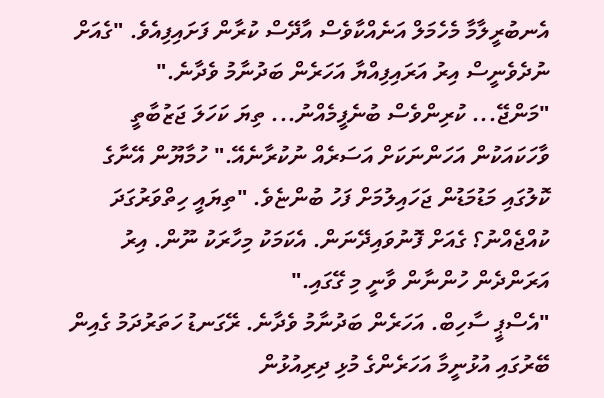އެނބުރީލާމާ މެހެމަލް އަނެއްކާވެސް އާދޭސް ކުރާން ފަށައިފިއެވެ. "ގެއަށް ނުދެވެނީސް އިރު އަރައިފިއްޔާ އަހަރެން ބަދުނާމު ވެދާނެ."
"މަންޖޭ... ކުރިންވެސް ބުނެފީމެއްނު... ތިޔަ ކަހަލަ ޖަޒުބާތީ ވާހަކައަކުން އަހަންނަކަށް އަސަރެއް ނުކުރާނެއޭ." ހުމާޔޫން އޭނާގެ ކޮލުގައި މަޑުމަޑުން ޖަހައިލުމަށް ފަހު ބުންޏެވެ. "ތިޔައީ ހިތްވަރުގަދަ ކުއްޖެއްނު؟ ގެއަށް ފޮނުވައިދޭނަން. އެކަމަކު މިހާރަކު ނޫން. އިރު އަރަންދެން ހުންނާން ވާނީ މި ގޭގައި."
"އެސްޕީ ސާހިބް. އަހަރެން ބަދުނާމު ވެދާނެ. ރޭގަނޑު ހަތަރުދަމު ގެއިން ބޭރުގައި އުޅުނީމާ އަހަރެންގެ މުޅި ދިރިއުޅުން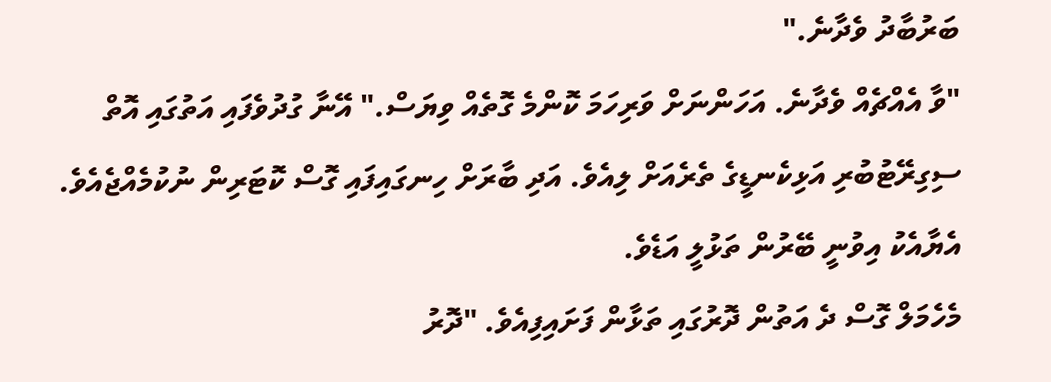ބަރުބާދު ވެދާނެ."
"ވާ އެއްޗެއް ވެދާނެ. އަހަންނަށް ވަރިހަމަ ކޮންމެ ގޮތެއް ވިޔަސް." އޭނާ ގުދުވެފައި އަތުގައި އޮތް ސިގިރޭޓުބުރި އަޅިކެނޑީގެ ތެރެއަށް ލިއެވެ. އަދި ބާރަށް ހިނގައިފައި ގޮސް ކޮޓަރިން ނުކުމެއްޖެއެވެ. އެޔާއެކު އިވުނީ ބޭރުން ތަޅުލީ އަޑެވެ.
މެހެމަލް ގޮސް ދެ އަތުން ދޮރުގައި ތަޅާން ފަށައިފިއެވެ. "ދޮރު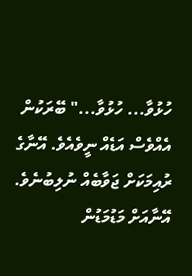ހުޅުވާ... ހުޅުވާ..." ބޭރަކުން އެއްވެސް އަޑެއް ނީވެއެވެ. އޭނާގެ ރުއިމަކަށް ޖަވާބެއް ނުލިބުނެވެ. އޭނާއަށް މަޑުމަޑުން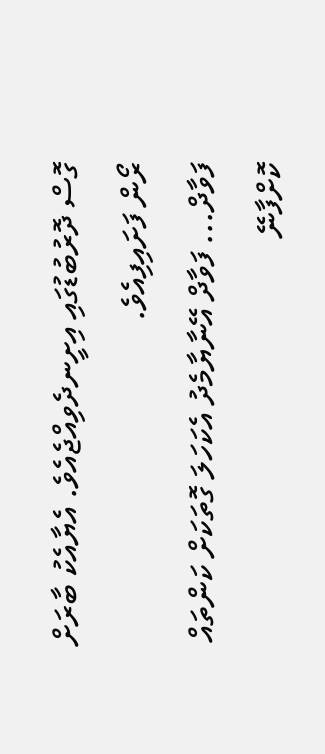ގޮސް ދޮރުބުޑުގައި އިށީނދެވިއްޖެއެވެ. އެޔާއެކު ބާރަށް ރޯން ފަށައިފިއެވެ.
ފަވާދް... ފަވާދް އޭނާޔާމެދު އެކަހަލަ ގޮތަކަށް ކަންތައް ކޮށްފާނޭ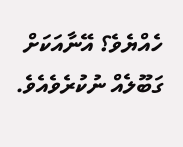ހެއްޔެވެ؟ އޭނާއަކަށް ގަބޫލެއް ނުކުރެވެއެވެ.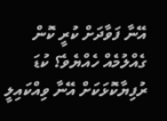އޭނާ ފަވާދަށް ކުރީ ކޮން ގެއްލުމެއް ހެއްޔެވެ؟ ކުޑަ ރުފިޔާކޮޅަކަށް އޭނާ ވިއްކައިލީ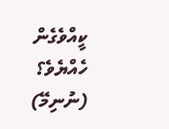ކީއްވެގެން ހެއްޔެވެ؟
(ނުނިމޭ)